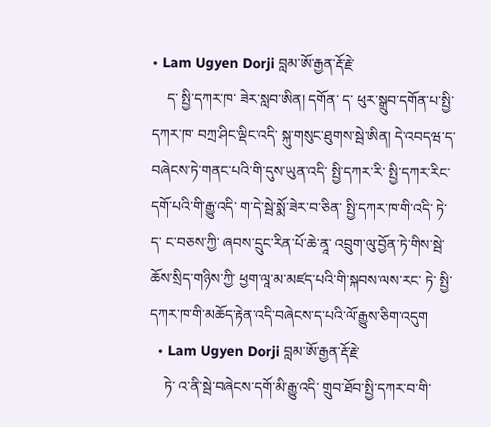• Lam Ugyen Dorji བླམ་ཨོ་རྒྱན་རྡོ་རྗེ་
    ད་ སྤྱི་དཀར་ཁ་ ཟེར་སླབ་ཨིན། དགོན་ ད་ ཕུར་སྒྲུབ་དགོན་པ་སྤྱི་དཀར་ཁ་ བཀྲ་ཤིང་ལྡིང་འདི་ སྐུ་གསུང་ཐུགས་སྦེ་ཨིན། དེ་འབདཝ་ད་ བཞེངས་ཏེ་གནང་པའི་གི་དུས་ཡུན་འདི་ སྤྱི་དཀར་རི་ སྤྱི་དཀར་རིང་དགོ་པའི་གི་རྒྱུ་འདི་ ག་དེ་སྦེ་སྨོ་ཟེར་བ་ཅིན་ སྤྱི་དཀར་ཁ་གི་འདི་ ཏེ་ ད་ ང་བཅས་ཀྱི་ ཞབས་དྲུང་རིན་པོ་ཆེ་ནཱ་ འབྲུག་ལུ་བྱོན་ཏེ་གིས་སྦེ་ ཆོས་སྲིད་གཉིས་ཀྱི་ ཕྱག་ལཱ་མ་མཛད་པའི་གི་སྐབས་ལས་རང་ ཏེ་ སྤྱི་དཀར་ཁ་གི་མཆོད་རྟེན་འདི་བཞེངས་ད་པའི་ལོ་རྒྱུས་ཅིག་འདུག
  • Lam Ugyen Dorji བླམ་ཨོ་རྒྱན་རྡོ་རྗེ་
    ཏེ་ འ་ནི་སྦེ་བཞེངས་དགོ་མི་རྒྱུ་འདི་ གྲུབ་ཐོབ་སྤྱི་དཀར་བ་གི་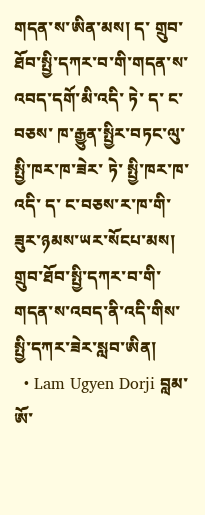གདན་ས་ཨིན་མས། ད་ གྲུབ་ཐོབ་སྤྱི་དཀར་བ་གི་གདན་ས་འབད་དགོ་མི་འདི་ ཏེ་ ད་ ང་བཅས་ ཁ་རྒྱུན་སྤྱིར་བཏང་ལུ་ སྤྱི་ཁར་ཁ་ཟེར་ ཏེ་ སྤྱི་ཁར་ཁ་འདི་ ད་ ང་བཅས་ར་ཁ་གི་ཟུར་ཉམས་ཡར་སོངཔ་མས། གྲུབ་ཐོབ་སྤྱི་དཀར་བ་གི་གདན་ས་འབད་ནི་འདི་གིས་ སྤྱི་དཀར་ཟེར་སླབ་ཨིན།
  • Lam Ugyen Dorji བླམ་ཨོ་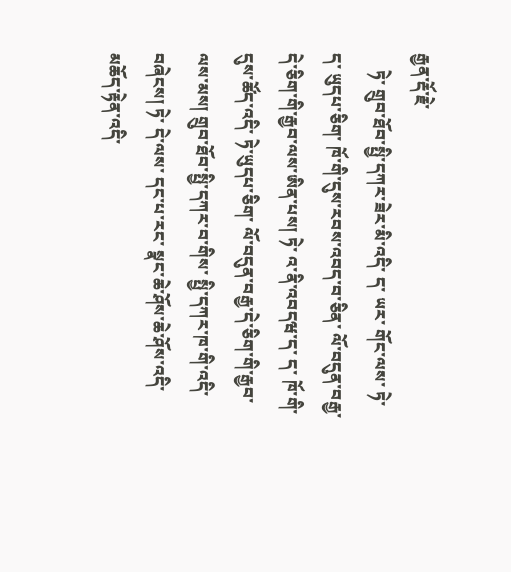རྒྱན་རྡོ་རྗེ་
    ཏེ་ གྲུབ་ཐོབ་སྤྱི་དཀར་ཟེར་མི་འདི་ ད་ ཡར་ གོང་ལས་ ཏེ་ ད་ ཡུདཔ་ཅིག་ ཁོ་གི་དུས་རབས་འབད་བ་ཅིན་ ལོ་བདུན་བརྒྱ་དེ་ཅིག་གི་རྒྱབ་ལས་ཨིན་པས། ཏེ་ འ་ནི་འབདཝ་ད་ ད་ ཁོ་གི་དུས་ཚོད་འདི་ ཏེ་ཡུདཔ་ཅིག་ ལོ་བདུན་བརྒྱ་དེ་ཅིག་གི་རྒྱབ་ལས་མས། གྲུབ་ཐོབ་སྤྱི་དཀར་བ་གིས་ སྤྱི་དཀར་ཁ་གི་འདི་བཞེངས། ཏེ་ དེ་ལས་ དང་པ་རང་ སྣང་ཆེ་ཤོས་ཆེ་ཤོས་འདི་ མཆོད་རྟེན་འདི་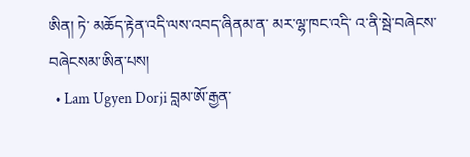ཨིན། ཏེ་ མཆོད་རྟེན་འདི་ལས་འབད་ཞིནམ་ན་ མར་ལྷ་ཁང་འདི་ འ་ནི་སྦེ་བཞེངས་བཞེངསམ་ཨིན་པས།
  • Lam Ugyen Dorji བླམ་ཨོ་རྒྱན་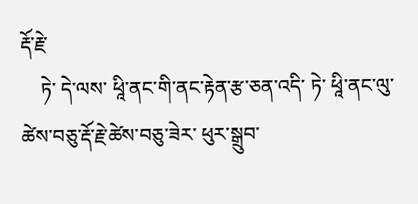རྡོ་རྗེ་
    ཏེ་ དེ་ལས་ ཕཱི་ནང་གི་ནང་རྟེན་རྩ་ཅན་འདི་ ཏེ་ ཕཱི་ནང་ལུ་ ཚེས་བཅུ་རྡོ་རྗེ་ཚེས་བཅུ་ཟེར་ ཕུར་སྒྲུབ་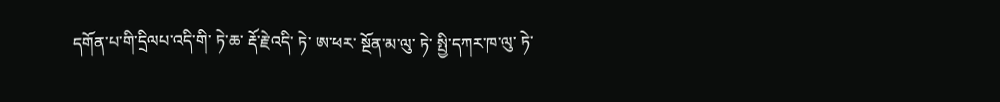དགོན་པ་གི་དྲིལཔ་འདི་གི་ ཏེ་ཆ་ རྡོ་རྗེ་འདི་ ཏེ་ ཨ་ཕར་ སྔོན་མ་ལུ་ ཏེ་ སྤྱི་དཀར་ཁ་ལུ་ ཏེ་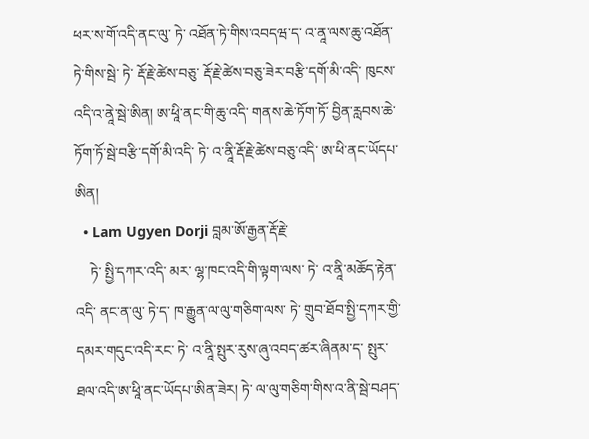ཕར་ས་གོ་འདི་ནང་ལུ་ ཏེ་ འཐོན་ཏེ་གིས་འབདཝ་ད་ འ་ནཱ་ལས་ཆུ་འཐོན་ཏེ་གིས་སྦེ་ ཏེ་ རྡོ་རྗེ་ཚེས་བཅུ་ རྡོ་རྗེ་ཚེས་བཅུ་ཟེར་བརྩི་དགོ་མི་འདི་ ཁུངས་འདི་འ་ནཱེ་སྦེ་ཨིན། ཨ་ཕཱི་ནང་གི་ཆུ་འདི་ གནས་ཆེ་ཏོག་ཏོ་ བྱིན་རླབས་ཆེ་ཏོག་ཏོ་སྦེ་བརྩི་དགོ་མི་འདི་ ཏེ་ འ་ནཱི་རྡོ་རྗེ་ཚེས་བཅུ་འདི་ ཨ་ཕི་ནང་ཡོདཔ་ཨིན།
  • Lam Ugyen Dorji བླམ་ཨོ་རྒྱན་རྡོ་རྗེ་
    ཏེ་ སྤྱི་དཀར་འདི་ མར་ ལྷ་ཁང་འདི་གི་ལྟག་ལས་ ཏེ་ འ་ནཱི་མཆོད་རྟེན་འདི་ ནང་ན་ལུ་ ཏེ་ད་ ཁ་རྒྱུན་ལ་ལུ་གཅིག་ལས་ ཏེ་ གྲུབ་ཐོབ་སྤྱི་དཀར་གྱི་དམར་གདུང་འདི་རང་ ཏེ་ འ་ནཱི་སྤུར་རུས་ཞུ་འབད་ཚར་ཞིནམ་ད་ སྤུར་ཐལ་འདི་ཨ་ཕཱི་ནང་ཡོདཔ་ཨིན་ཟེར། ཏེ་ ལ་ལུ་གཅིག་གིས་འ་ནི་སྦེ་བཤད་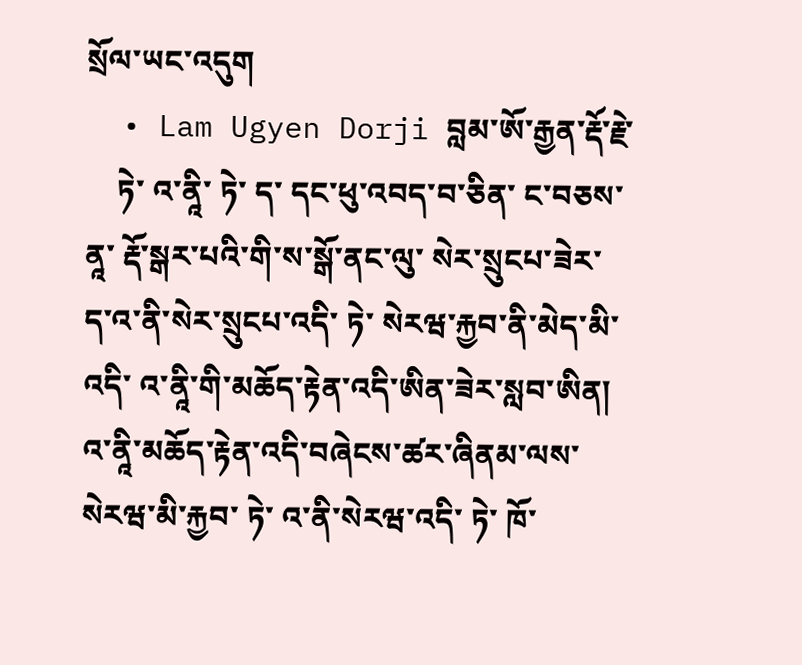སྲོལ་ཡང་འདུག
  • Lam Ugyen Dorji བླམ་ཨོ་རྒྱན་རྡོ་རྗེ་
    ཏེ་ འ་ནཱི་ ཏེ་ ད་ དང་ཕུ་འབད་བ་ཅིན་ ང་བཅས་ནཱ་ རྡོ་སྒར་པའི་གི་ས་སྒོ་ནང་ལུ་ སེར་སྲུངཔ་ཟེར་ ད་འ་ནི་སེར་སྲུངཔ་འདི་ ཏེ་ སེརཝ་རྐྱབ་ནི་མེད་མི་འདི་ འ་ནཱི་གི་མཆོད་རྟེན་འདི་ཨིན་ཟེར་སླབ་ཨིན། འ་ནཱི་མཆོད་རྟེན་འདི་བཞེངས་ཚར་ཞིནམ་ལས་ སེརཝ་མི་རྐྱབ་ ཏེ་ འ་ནི་སེརཝ་འདི་ ཏེ་ ཁོ་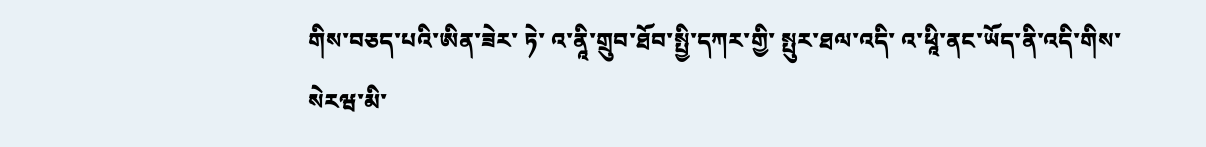གིས་བཅད་པའི་ཨིན་ཟེར་ ཏེ་ འ་ནཱི་གྲུབ་ཐོབ་སྤྱི་དཀར་གྱི་ སྤུར་ཐལ་འདི་ འ་ཕཱི་ནང་ཡོད་ནི་འདི་གིས་ སེརཝ་མི་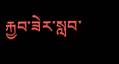རྐྱབ་ཟེར་སླབ་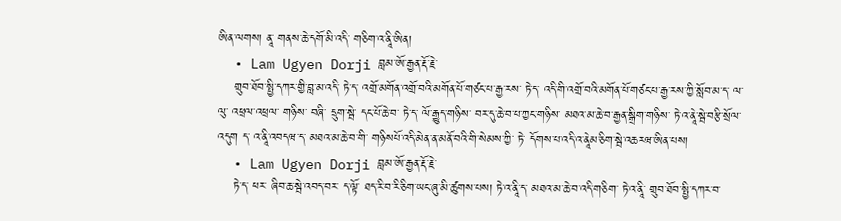ཨིན་ལགས། ནཱ་ གནས་ཆེ་དགོ་མི་འདི་ གཅིག་འ་ནཱི་ཨིན།
  • Lam Ugyen Dorji བླམ་ཨོ་རྒྱན་རྡོ་རྗེ་
    གྲུབ་ཐོབ་སྤྱི་དཀར་གྱི་བླ་མ་འདི་ ཏེ་ད་ འགྲོ་མགོན་འགྲོ་བའི་མགོན་པོ་གཙང་པ་རྒྱ་རས་ ཏེ་ད་ འདི་གི་འགྲོ་བའི་མགོན་པོ་གཙང་པ་རྒྱ་རས་ཀྱི་སློབ་མ་ད་ ལ་ལུ་ འཕྲལ་འཕྲལ་ གཉིས་ བཞི་ དྲུག་སྦེ་ དང་པོ་ཆེ་བ་ ཏེ་ད་ ལོ་རྒྱུད་གཉིས་ བར་དུ་ཆེ་བ་པ་ཀྱང་གཉིས་ མཐའ་མ་ཆེ་བ་རྒྱན་སྒྲིག་གཉིས་ ཏེ་འ་ནཱེ་སྦེ་བརྩི་སྲོལ་འདུག ད་ འ་ནཱི་འབདཝ་ད་ མཐའ་མ་ཆེ་བ་གི་ གཉིསཔོ་འདི་མེན་ན་མནོ་བའི་གི་སེམས་ཀྱི་ ཏེ་ དོགས་པ་འདི་འ་ནཱེམ་ཅིག་སྦེ་འཆརཝ་ཨིན་པས།
  • Lam Ugyen Dorji བླམ་ཨོ་རྒྱན་རྡོ་རྗེ་
    ཏེ་ད་ ཕར་ ཞིབ་ཆ་སྦེ་འབད་བར་ ད་ལྟོ་ ཐད་རི་བ་རི་ཅིག་ཡང་ཞུ་མི་ཚུགས་པས། ཏེ་འ་ནཱི་ད་ མཐའ་མ་ཆེ་བ་འདི་གཅིག་ ཏེ་འ་ནཱི་ གྲུབ་ཐོབ་སྤྱི་དཀར་བ་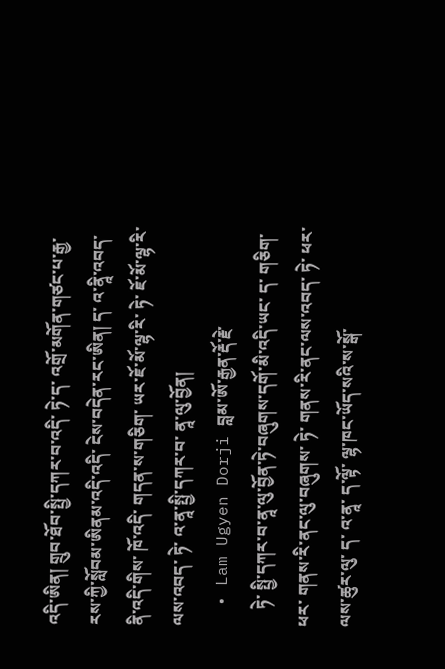འདི་ཨིན། གྲུབ་ཐོབ་སྤྱི་དཀར་བ་འདི་ ཏེ་ད་ འགྲོ་མགོན་གཙང་པ་རྒྱ་རས་ཀྱི་སློབམ་ཨིནམ་འདི་འདི་ ངེས་བདེན་རང་ཨིན། ད་ འ་ནཱི་འབད་ནི་འདི་གིས་ ཁོ་འདི་ གདན་ས་གཅིག་ ཡར་ཇོ་མོ་ལྷ་རི་ ཏེ་ ཇོ་མོ་ལྷ་རི་ལས་འབད་ ཏེ་ འ་ནཱ་སྤྱི་དཀར་བ་ ནཱ་ལུ་བྱོན།
  • Lam Ugyen Dorji བླམ་ཨོ་རྒྱན་རྡོ་རྗེ་
    ཏེ་ སྤྱི་དཀར་བ་ནཱ་ལུ་བྱོན་ཏེ་བཞུགས་དགོ་མི་འདི་ཡང་ ད་ གཅིག་ཕར་ གནས་རི་ནང་ལུ་བཞུགས་ ཏེ་ གནས་རི་ནང་ལས་འབད་ ཏེ་ ཕར་ལས་ཚུར་ལུ་ ད་ འ་ནཱ་ ད་ལྟོ་ ལྷ་ཁང་ཡོད་སའི་ས་སྒོ་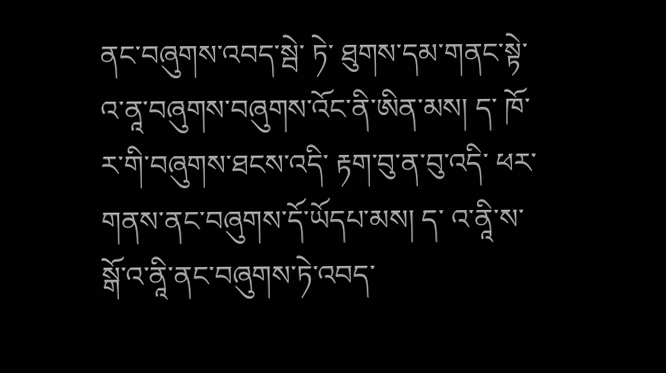ནང་བཞུགས་འབད་སྦེ་ ཏེ་ ཐུགས་དམ་གནང་སྟེ་ འ་ནཱ་བཞུགས་བཞུགས་འོང་ནི་ཨིན་མས། ད་ ཁོ་ར་གི་བཞུགས་ཐངས་འདི་ རྟག་བུ་ན་བུ་འདི་ ཕར་གནས་ནང་བཞུགས་དོ་ཡོདཔ་མས། ད་ འ་ནཱི་ས་སྒོ་འ་ནཱི་ནང་བཞུགས་ཏེ་འབད་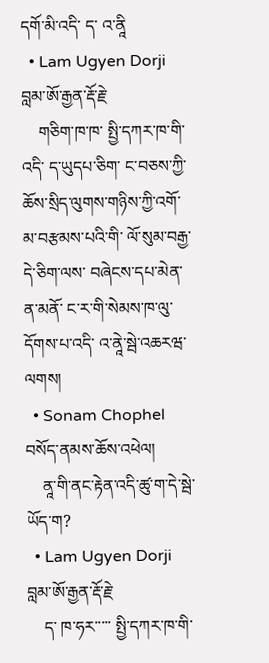དགོ་མི་འདི་ ད་ འ་ནཱི
  • Lam Ugyen Dorji བླམ་ཨོ་རྒྱན་རྡོ་རྗེ་
    གཅིག་ཁ་ཁ་ སྤྱི་དཀར་ཁ་གི་འདི་ ད་ཡུདཔ་ཅིག་ ང་བཅས་ཀྱི་ ཆོས་སྲིད་ལུགས་གཉིས་ཀྱི་འགོ་མ་བརྩམས་པའི་གི་ ལོ་སུམ་བརྒྱ་དེ་ཅིག་ལས་ བཞེངས་དཔ་མེན་ན་མནོ་ ང་ར་གི་སེམས་ཁ་ལུ་དོགས་པ་འདི་ འ་ནཱེ་སྦེ་འཆརཝ་ལགས།
  • Sonam Chophel བསོད་ནམས་ཆོས་འཕེལ།
    ནཱ་གི་ནང་རྟེན་འདི་ཚུ་ག་དེ་སྦེ་ཡོད་ག?
  • Lam Ugyen Dorji བླམ་ཨོ་རྒྱན་རྡོ་རྗེ་
    ད་ ཁ་ཧར་་་་་ སྤྱི་དཀར་ཁ་གི་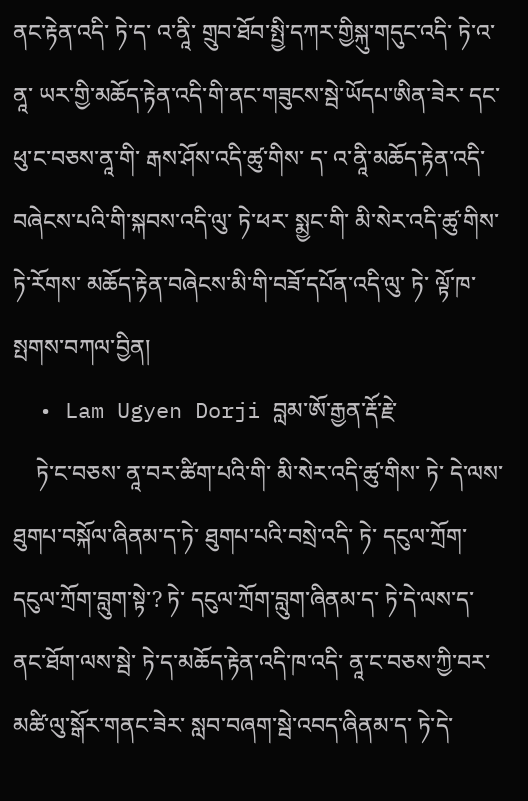ནང་རྟེན་འདི་ ཏེ་ད་ འ་ནཱི་ གྲུབ་ཐོབ་སྤྱི་དཀར་གྱིསྐུ་གདུང་འདི་ ཏེ་འ་ནཱ་ ཡར་གྱི་མཆོད་རྟེན་འདི་གི་ནང་གཟུངས་སྦེ་ཡོདཔ་ཨིན་ཟེར་ དང་ཕུ་ང་བཅས་ནཱ་གི་ རྒས་ཤོས་འདི་ཚུ་གིས་ ད་ འ་ནཱི་མཆོད་རྟེན་འདི་བཞེངས་པའི་གི་སྐབས་འདི་ལུ་ ཏེ་ཕར་ སྨྱང་གི་ མི་སེར་འདི་ཚུ་གིས་ ཏེ་རོགས་ མཆོད་རྟེན་བཞེངས་མི་གི་བཟོ་དཔོན་འདི་ལུ་ ཏེ་ ལྟོ་ཁ་སྤགས་བཀལ་བྱིན།
  • Lam Ugyen Dorji བླམ་ཨོ་རྒྱན་རྡོ་རྗེ་
    ཏེ་ང་བཅས་ ནཱ་བར་ཚིག་པའི་གི་ མི་སེར་འདི་ཚུ་གིས་ ཏེ་ དེ་ལས་ ཐུགཔ་བསྐོལ་ཞིནམ་ད་ཏེ་ ཐུགཔ་པའི་བསྲེ་འདི་ ཏེ་ དངུལ་ཀྲོག་ དངུལ་ཀྲོག་བླུག་སྟེ་? ཏེ་ དངུལ་ཀྲོག་བླུག་ཞིནམ་ད་ ཏེ་དེ་ལས་ད་ ནང་ཐོག་ལས་སྦེ་ ཏེ་ད་མཆོད་རྟེན་འདི་ཁ་འདི་ ནཱ་ང་བཅས་ཀྱི་བར་མཚི་ལུ་སྒོར་གནང་ཟེར་ སླབ་བཞག་སྦེ་འབད་ཞིནམ་ད་ ཏེ་དེ་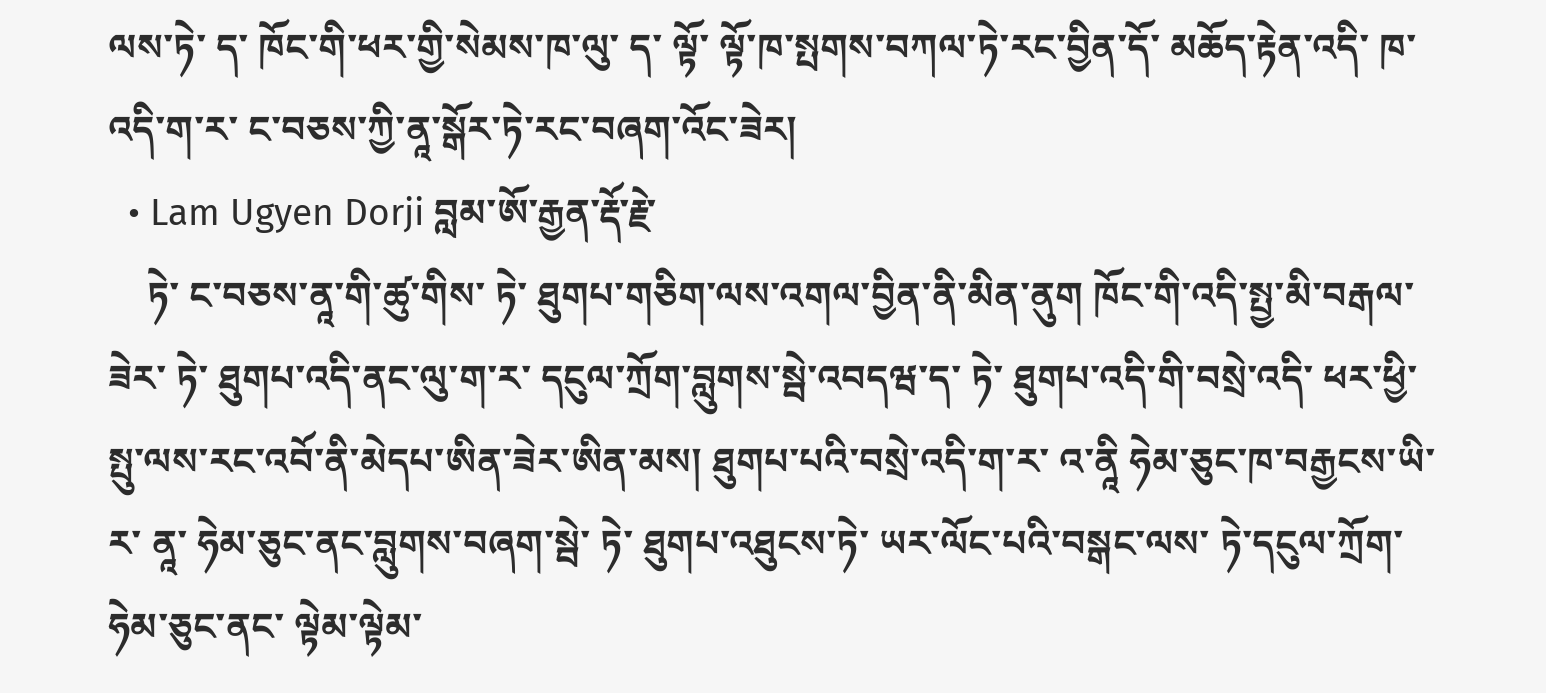ལས་ཏེ་ ད་ ཁོང་གི་ཕར་གྱི་སེམས་ཁ་ལུ་ ད་ ལྟོ་ ལྟོ་ཁ་སྤགས་བཀལ་ཏེ་རང་བྱིན་དོ་ མཆོད་རྟེན་འདི་ ཁ་འདི་ག་ར་ ང་བཅས་ཀྱི་ནཱ་སྒོར་ཏེ་རང་བཞག་འོང་ཟེར།
  • Lam Ugyen Dorji བླམ་ཨོ་རྒྱན་རྡོ་རྗེ་
    ཏེ་ ང་བཅས་ནཱ་གི་ཚུ་གིས་ ཏེ་ ཐུགཔ་གཅིག་ལས་འགལ་བྱིན་ནི་མིན་ནུག ཁོང་གི་འདི་སྤྱ་མི་བརྒལ་ཟེར་ ཏེ་ ཐུགཔ་འདི་ནང་ལུ་ག་ར་ དངུལ་ཀྲོག་བླུགས་སྦེ་འབདཝ་ད་ ཏེ་ ཐུགཔ་འདི་གི་བསྲེ་འདི་ ཕར་ཕྱི་སྤུ་ལས་རང་འབོ་ནི་མེདཔ་ཨིན་ཟེར་ཨིན་མས། ཐུགཔ་པའི་བསྲེ་འདི་ག་ར་ འ་ནཱི ཧེམ་ཅུང་ཁ་བརྒྱངས་ཡི་ར་ ནཱ་ ཧེམ་ཅུང་ནང་བླུགས་བཞག་སྦེ་ ཏེ་ ཐུགཔ་འཐུངས་ཏེ་ ཡར་ལོང་པའི་བསྒང་ལས་ ཏེ་དངུལ་ཀྲོག་ཧེམ་ཅུང་ནང་ ལྟེམ་ལྟེམ་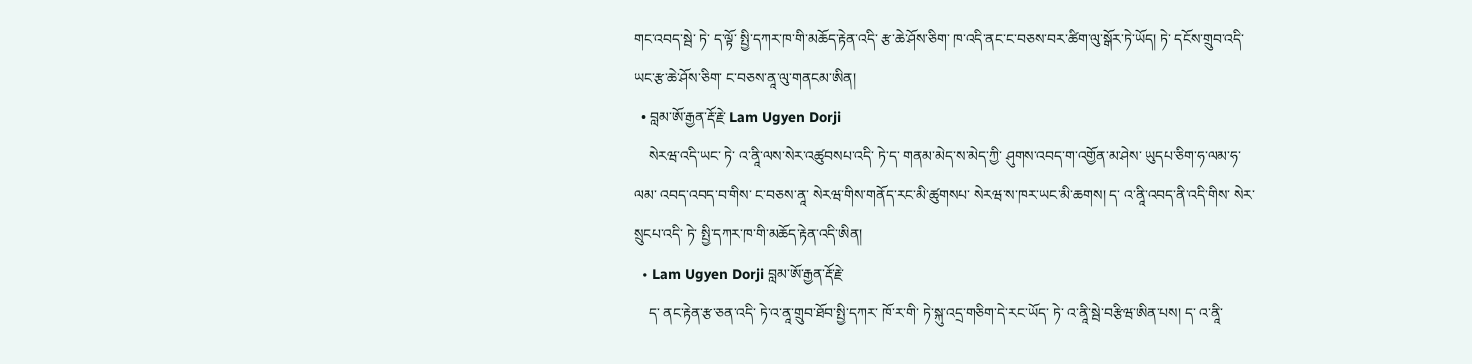གང་འབད་སྦེ་ ཏེ་ ད་ལྟོ་ སྤྱི་དཀར་ཁ་གི་མཆོད་རྟེན་འདི་ རྩ་ཆེ་ཤོས་ཅིག་ ཁ་འདི་ནང་ང་བཅས་བར་ཚིག་ལུ་སྒོར་ཏེ་ཡོད། ཏེ་ དངོས་གྲུབ་འདི་ཡང་རྩ་ཆེ་ཤོས་ཅིག་ ང་བཅས་ནཱ་ལུ་གནངམ་ཨིན།
  • བླམ་ཨོ་རྒྱན་རྡོ་རྗེ་ Lam Ugyen Dorji
    སེརཝ་འདི་ཡང་ ཏེ་ འ་ནཱི་ལས་སེར་འཚུབསཔ་འདི་ ཏེ་ད་ གནམ་མེད་ས་མེད་ཀྱི་ ཤུགས་འབད་ག་འགྱོན་མ་ཤེས་ ཡུདཔ་ཅིག་ཧ་ལམ་ཧ་ལམ་ འབད་འབད་བ་གིས་ ང་བཅས་ནཱ་ སེརཝ་གིས་གནོད་རང་མི་ཚུགསཔ་ སེརཝ་ས་ཁར་ཡང་མི་ཆགས། ད་ འ་ནཱི་འབད་ནི་འདི་གིས་ སེར་སྲུངཔ་འདི་ ཏེ་ སྤྱི་དཀར་ཁ་གི་མཆོད་རྟེན་འདི་ཨིན།
  • Lam Ugyen Dorji བླམ་ཨོ་རྒྱན་རྡོ་རྗེ་
    ད་ ནང་རྟེན་རྩ་ཅན་འདི་ ཏེ་འ་ནཱ་གྲུབ་ཐོབ་སྤྱི་དཀར་ ཁོ་ར་གི་ ཏེ་སྐུ་འདྲ་གཅིག་དེ་རང་ཡོད་ ཏེ་ འ་ནཱི་སྦེ་བརྩིཝ་ཨིན་པས། ད་ འ་ནཱི་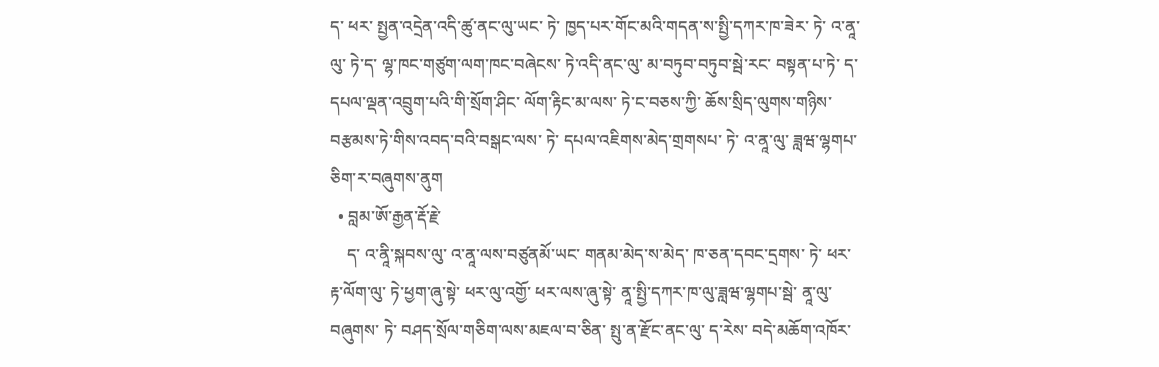ད་ ཕར་ སྤྱན་འདྲེན་འདི་ཚུ་ནང་ལུ་ཡང་ ཏེ་ ཁྱད་པར་གོང་མའི་གདན་ས་སྤྱི་དཀར་ཁ་ཟེར་ ཏེ་ འ་ནཱ་ལུ་ ཏེ་ད་ ལྷ་ཁང་གཙུག་ལག་ཁང་བཞེངས་ ཏེ་འདི་ནང་ལུ་ མ་བཏུབ་བཏུབ་སྦེ་རང་ བསྟན་པ་ཏེ་ ད་ དཔལ་ལྡན་འབྲུག་པའི་གི་སྲོག་ཤིང་ ལོག་རྟིང་མ་ལས་ ཏེ་ང་བཅས་ཀྱི་ ཆོས་སྲིད་ལུགས་གཉིས་བརྩམས་ཏེ་གིས་འབད་བའི་བསྒང་ལས་ ཏེ་ དཔལ་འཇིགས་མེད་གྲགསཔ་ ཏེ་ འ་ནཱ་ལུ་ ཟླཝ་ལྷགཔ་ཅིག་ར་བཞུགས་ནུག
  • བླམ་ཨོ་རྒྱན་རྡོ་རྗེ་
    ད་ འ་ནཱི་སྐབས་ལུ་ འ་ནཱ་ལས་བཙུནམོ་ཡང་ གནམ་མེད་ས་མེད་ ཁ་ཅན་དབང་དྲགས་ ཏེ་ ཕར་རྟ་ལོག་ལུ་ ཏེ་ཕྱག་ཞུ་སྟེ་ ཕར་ལུ་འགྱོ་ ཕར་ལས་ཞུ་སྟེ་ ནཱ་སྤྱི་དཀར་ཁ་ལུ་ཟླཝ་ལྷགཔ་སྦེ་ ནཱ་ལུ་བཞུགས་ ཏེ་ བཤད་སྲོལ་གཅིག་ལས་མཇལ་བ་ཅིན་ སྤུ་ན་རྫོང་ནང་ལུ་ ད་རེས་ བདེ་མཆོག་འཁོར་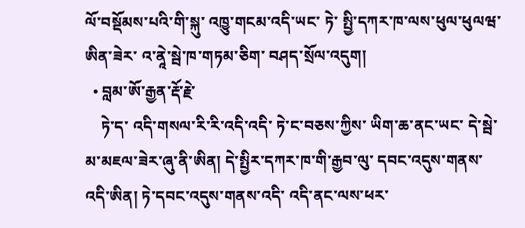ལོ་བསྡོམས་པའི་གི་སྐུ་ འཁྱུ་གངམ་འདི་ཡང་ ཏེ་ སྤྱི་དཀར་ཁ་ལས་ཕུལ་ཕུལཝ་ཨིན་ཟེར་ འ་ནཱེ་སྦེ་ཁ་གཏམ་ཅིག་ བཤད་སྲོལ་འདུག།
  • བླམ་ཨོ་རྒྱན་རྡོ་རྗེ་
    ཏེ་ད་ འདི་གསལ་རི་རི་འདི་འདི་ ཏེ་ང་བཅས་ཀྱིས་ ཡིག་ཆ་ནང་ཡང་ དེ་སྦེ་མ་མཇལ་ཟེར་ཞུ་ནི་ཨིན། དེ་སྤྱིར་དཀར་ཁ་གི་རྒྱབ་ལུ་ དབང་འདུས་གནས་འདི་ཨིན། ཏེ་དབང་འདུས་གནས་འདི་ འདི་ནང་ལས་ཕར་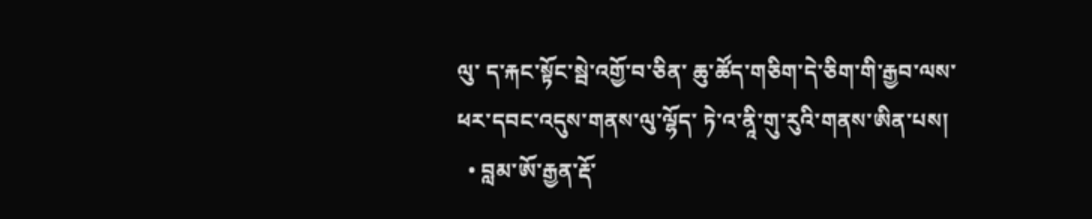ལུ་ ད་རྐང་སྟོང་སྦེ་འགྱོ་བ་ཅིན་ ཆུ་ཚོད་གཅིག་དེ་ཅིག་གི་རྒྱབ་ལས་ ཕར་དབང་འདུས་གནས་ལུ་ལྷོད་ ཏེ་འ་ནཱི་གུ་རུའི་གནས་ཨིན་པས།
  • བླམ་ཨོ་རྒྱན་རྡོ་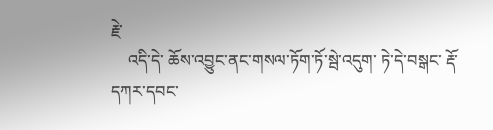རྗེ་
    འདི་དེ་ ཆོས་འབྱུང་ནང་གསལ་ཏོག་ཏོ་སྦེ་འདུག་ ཏེ་དེ་བསྒང་ རྡོ་དཀར་དབང་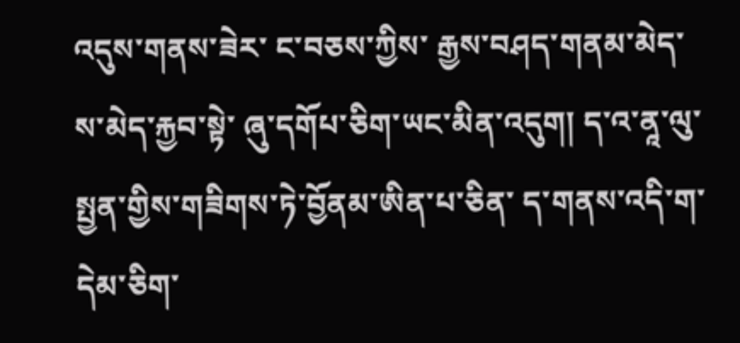འདུས་གནས་ཟེར་ ང་བཅས་ཀྱིས་ རྒྱས་བཤད་གནམ་མེད་ས་མེད་རྐྱབ་སྟེ་ ཞུ་དགོཔ་ཅིག་ཡང་མིན་འདུག། ད་འ་ནཱ་ལུ་ སྤྱན་གྱིས་གཟིགས་ཏེ་བྱོནམ་ཨིན་པ་ཅིན་ ད་གནས་འདི་ག་དེམ་ཅིག་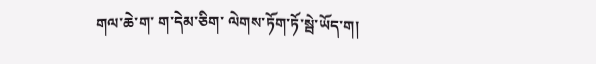གལ་ཆེ་ག་ ག་དེམ་ཅིག་ ལེགས་ཏོག་ཏོ་སྦེ་ཡོད་ག།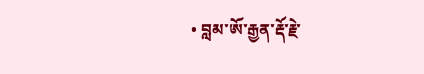• བླམ་ཨོ་རྒྱན་རྡོ་རྗེ་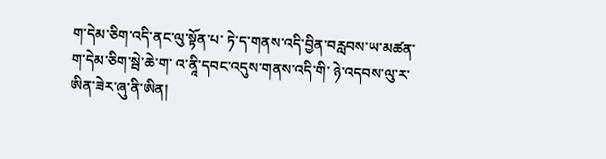ག་དེམ་ཅིག་འདི་ནང་ལུ་སྟོན་པ་ ཏེ་ད་གནས་འདི་བྱིན་བརླབས་ཡ་མཚན་ ག་དེམ་ཅིག་སྦེ་ཆེ་ག་ འ་ནཱི་དབང་འདུས་གནས་འདི་གི་ ཉེ་འདབས་ལུ་ར་ཨིན་ཟེར་ཞུ་ནི་ཨིན།